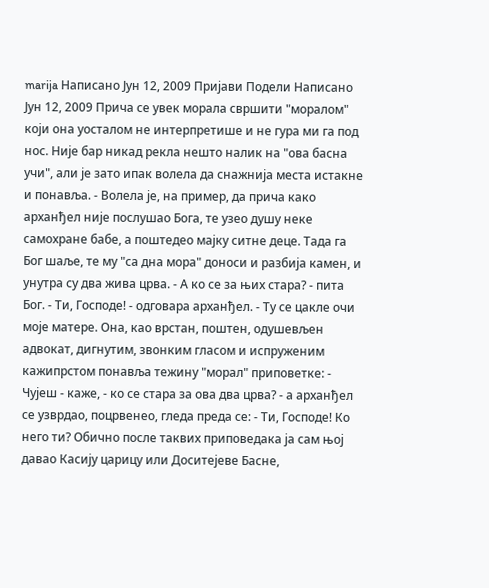marija Написано Јун 12, 2009 Пријави Подели Написано Јун 12, 2009 Прича се увек морала свршити "моралом" који она уосталом не интерпретише и не гура ми га под нос. Није бар никад рекла нешто налик на "ова басна учи", али је зато ипак волела да снажнија места истакне и понавља. - Волела је, на пример, да прича како арханђел није послушао Бога, те узео душу неке самохране бабе, а поштедео мајку ситне деце. Тада га Бог шаље, те му "са дна мора" доноси и разбија камен, и унутра су два жива црва. - А ко се за њих стара? - пита Бог. - Ти, Господе! - одговара арханђел. - Ту се цакле очи моје матере. Она, као врстан, поштен, одушевљен адвокат, дигнутим, звонким гласом и испруженим кажипрстом понавља тежину "морал" приповетке: - Чујеш - каже, - ко се стара за ова два црва? - а арханђел се узврдао, поцрвенео, гледа преда се: - Ти, Господе! Ко него ти? Обично после таквих приповедака ја сам њој давао Касију царицу или Доситејеве Басне,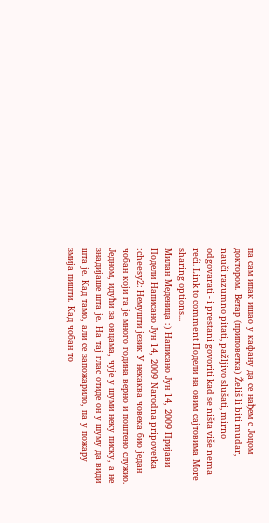па сам ипак ишао у кафану да се нађем с Јоцом доктором. Ветар (приповетка) Želiš li biti mudar, nauči razumno pitati, pažljivo slušati, mirno odgovarati - i prestani govoriti kad se ništa više nema reći. Link to comment Подели на овим сајтовима More sharing options...
Милан Меденица :) Написано Јун 14, 2009 Пријави Подели Написано Јун 14, 2009 Narodna pripovetka :cheesy2: Немушти језик У некаква човека био један чобан који га је много година верно и поштено служио. Једном, идући за овцама, чује у шуми неку писку, а не знадијаше шта је. На тај глас отиде он у шуму да види шта је. Кад тамо, али се запожарило, па у пожару змија пишти. Кад чобан то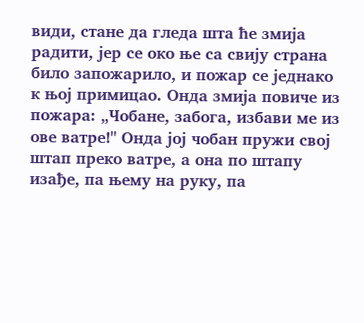види, стане да гледа шта ће змија радити, јер се око ње са свију страна било запожарило, и пожар се једнако к њој примицао. Онда змија повиче из пожара: „Чобане, забога, избави ме из ове ватре!" Онда јој чобан пружи свој штап преко ватре, а она по штапу изађе, па њему на руку, па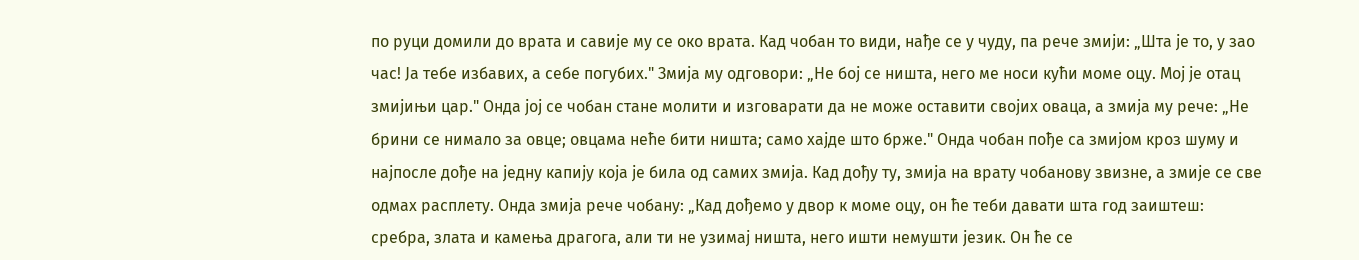по руци домили до врата и савије му се око врата. Кад чобан то види, нађе се у чуду, па рече змији: „Шта је то, у зао час! Ја тебе избавих, а себе погубих." Змија му одговори: „Не бој се ништа, него ме носи кући моме оцу. Мој је отац змијињи цар." Онда јој се чобан стане молити и изговарати да не може оставити својих оваца, а змија му рече: „Не брини се нимало за овце; овцама неће бити ништа; само хајде што брже." Онда чобан пође са змијом кроз шуму и најпосле дође на једну капију која је била од самих змија. Кад дођу ту, змија на врату чобанову звизне, а змије се све одмах расплету. Онда змија рече чобану: „Кад дођемо у двор к моме оцу, он ће теби давати шта год заиштеш: сребра, злата и камења драгога, али ти не узимај ништа, него ишти немушти језик. Он ће се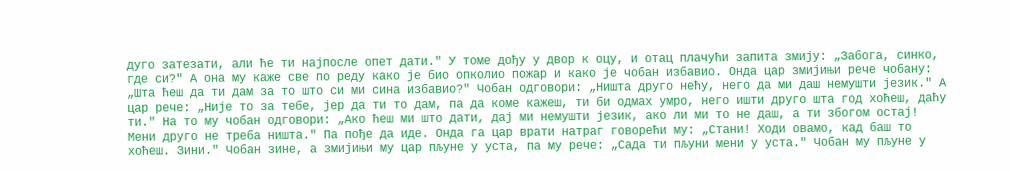дуго затезати, али ће ти најпосле опет дати." У томе дођу у двор к оцу, и отац плачући запита змију: „Забога, синко, где си?" А она му каже све по реду како је био опколио пожар и како је чобан избавио. Онда цар змијињи рече чобану: „Шта ћеш да ти дам за то што си ми сина избавио?" Чобан одговори: „Ништа друго нећу, него да ми даш немушти језик." А цар рече: „Није то за тебе, јер да ти то дам, па да коме кажеш, ти би одмах умро, него ишти друго шта год хоћеш, даћу ти." На то му чобан одговори: „Ако ћеш ми што дати, дај ми немушти језик, ако ли ми то не даш, а ти збогом остај! Мени друго не треба ништа." Па пође да иде. Онда га цар врати натраг говорећи му: „Стани! Ходи овамо, кад баш то хоћеш. Зини." Чобан зине, а змијињи му цар пљуне у уста, па му рече: „Сада ти пљуни мени у уста." Чобан му пљуне у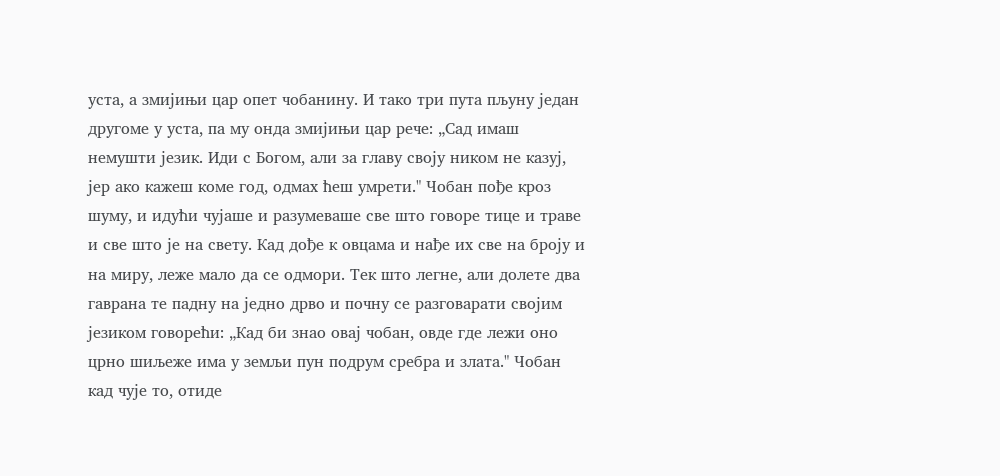уста, а змијињи цар опет чобанину. И тако три пута пљуну један другоме у уста, па му онда змијињи цар рече: „Сад имаш немушти језик. Иди с Богом, али за главу своју ником не казуј, јер ако кажеш коме год, одмах ћеш умрети." Чобан пође кроз шуму, и идући чујаше и разумеваше све што говоре тице и траве и све што је на свету. Кад дође к овцама и нађе их све на броју и на миру, леже мало да се одмори. Тек што легне, али долете два гаврана те падну на једно дрво и почну се разговарати својим језиком говорећи: „Кад би знао овај чобан, овде где лежи оно црно шиљеже има у земљи пун подрум сребра и злата." Чобан кад чује то, отиде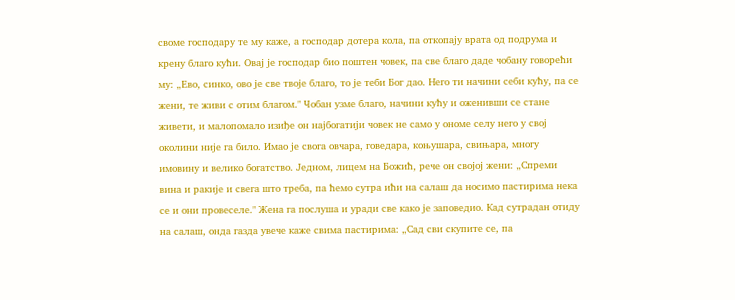своме господару те му каже, а господар дотера кола, па откопају врата од подрума и крену благо кући. Овај је господар био поштен човек, па све благо даде чобану говорећи му: „Ево, синко, ово је све твоје благо, то је теби Бог дао. Него ти начини себи кућу, па се жени, те живи с отим благом." Чобан узме благо, начини кућу и оженивши се стане живети, и малопомало изиђе он најбогатији човек не само у ономе селу него у свој околини није га било. Имао је свога овчара, говедара, коњушара, свињара, многу имовину и велико богатство. Једном, лицем на Божић, рече он својој жени: „Спреми вина и ракије и свега што треба, па ћемо сутра ићи на салаш да носимо пастирима нека се и они провеселе." Жена га послуша и уради све како је заповедио. Кад сутрадан отиду на салаш, онда газда увече каже свима пастирима: „Сад сви скупите се, па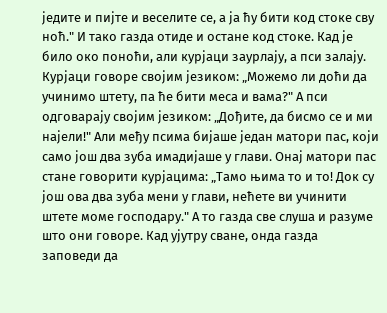једите и пијте и веселите се, а ја ћу бити код стоке сву ноћ." И тако газда отиде и остане код стоке. Кад је било око поноћи, али курјаци заурлају, а пси залају. Курјаци говоре својим језиком: „Можемо ли доћи да учинимо штету, па ће бити меса и вама?" А пси одговарају својим језиком: „Дођите, да бисмо се и ми најели!" Али међу псима бијаше један матори пас, који само још два зуба имадијаше у глави. Онај матори пас стане говорити курјацима: „Тамо њима то и то! Док су још ова два зуба мени у глави, нећете ви учинити штете моме господару." А то газда све слуша и разуме што они говоре. Кад ујутру сване, онда газда заповеди да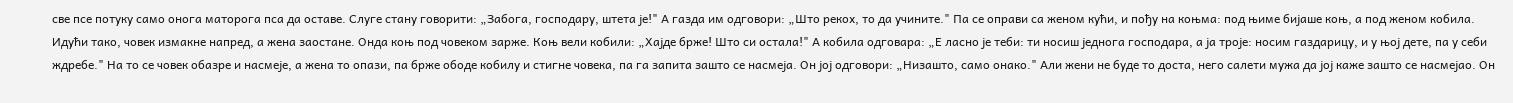све псе потуку само онога маторога пса да оставе. Слуге стану говорити: „Забога, господару, штета је!" А газда им одговори: „Што рекох, то да учините." Па се оправи са женом кући, и пођу на коњма: под њиме бијаше коњ, а под женом кобила. Идући тако, човек измакне напред, а жена заостане. Онда коњ под човеком зарже. Коњ вели кобили: „Хајде брже! Што си остала!" А кобила одговара: „Е ласно је теби: ти носиш једнога господара, а ја троје: носим газдарицу, и у њој дете, па у себи ждребе." На то се човек обазре и насмеје, а жена то опази, па брже ободе кобилу и стигне човека, па га запита зашто се насмеја. Он јој одговори: „Низашто, само онако." Али жени не буде то доста, него салети мужа да јој каже зашто се насмејао. Он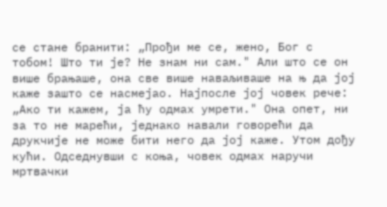се стане бранити: „Прођи ме се, жено, Бог с тобом! Што ти је? Не знам ни сам." Али што се он више брањаше, она све више наваљиваше на њ да јој каже зашто се насмејао. Најпосле јој човек рече: „Ако ти кажем, ја ћу одмах умрети." Она опет, ни за то не марећи, једнако навали говорећи да друкчије не може бити него да јој каже. Утом дођу кући. Одседнувши с коња, човек одмах наручи мртвачки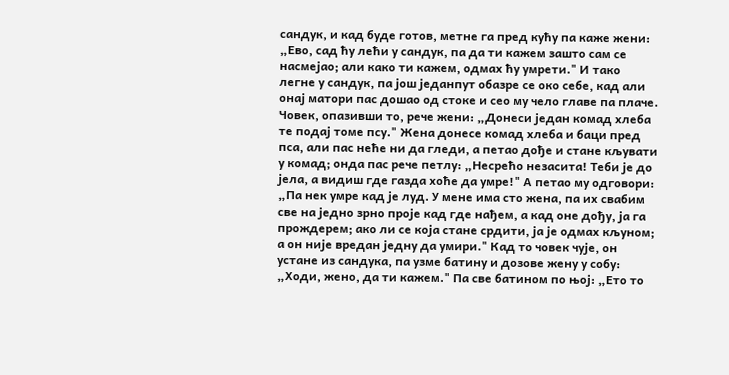сандук, и кад буде готов, метне га пред кућу па каже жени: „Ево, сад ћу лећи у сандук, па да ти кажем зашто сам се насмејао; али како ти кажем, одмах ћу умрети." И тако легне у сандук, па још једанпут обазре се око себе, кад али онај матори пас дошао од стоке и сео му чело главе па плаче. Човек, опазивши то, рече жени: „Донеси један комад хлеба те подај томе псу." Жена донесе комад хлеба и баци пред пса, али пас неће ни да гледи, а петао дође и стане кљувати у комад; онда пас рече петлу: „Несрећо незасита! Теби је до јела, а видиш где газда хоће да умре!" А петао му одговори: „Па нек умре кад је луд. У мене има сто жена, па их свабим све на једно зрно проје кад где нађем, а кад оне дођу, ја га прождерем; ако ли се која стане срдити, ја је одмах кљуном; а он није вредан једну да умири." Кад то човек чује, он устане из сандука, па узме батину и дозове жену у собу: „Ходи, жено, да ти кажем." Па све батином по њој: „Ето то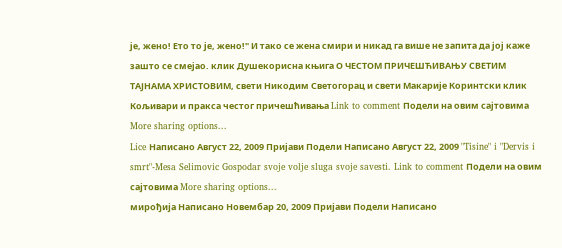је, жено! Ето то је, жено!" И тако се жена смири и никад га више не запита да јој каже зашто се смејао. клик Душекорисна књига О ЧЕСТОМ ПРИЧЕШЋИВАЊУ СВЕТИМ ТАЈНАМА ХРИСТОВИМ, свети Никодим Светогорац и свети Макарије Коринтски клик Кољивари и пракса честог причешћивања Link to comment Подели на овим сајтовима More sharing options...
Lice Написано Август 22, 2009 Пријави Подели Написано Август 22, 2009 "Tisine" i "Dervis i smrt"-Mesa Selimovic Gospodar svoje volje sluga svoje savesti. Link to comment Подели на овим сајтовима More sharing options...
мирођија Написано Новембар 20, 2009 Пријави Подели Написано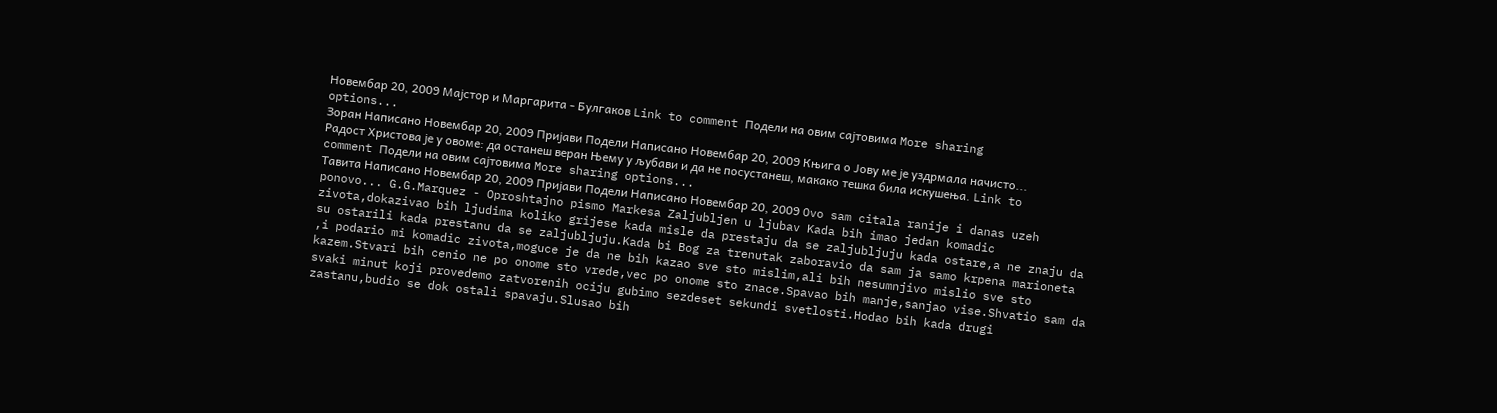Новембар 20, 2009 Мајстор и Маргарита - Булгаков Link to comment Подели на овим сајтовима More sharing options...
Зоран Написано Новембар 20, 2009 Пријави Подели Написано Новембар 20, 2009 Књига о Јову ме је уздрмала начисто... Радост Христова је у овоме: да останеш веран Њему у љубави и да не посустанеш, макако тешка била искушења. Link to comment Подели на овим сајтовима More sharing options...
Тавита Написано Новембар 20, 2009 Пријави Подели Написано Новембар 20, 2009 Ovo sam citala ranije i danas uzeh ponovo... G.G.Marquez - Oproshtajno pismo Markesa Zaljubljen u ljubav Kada bih imao jedan komadic zivota,dokazivao bih ljudima koliko grijese kada misle da prestaju da se zaljubljuju kada ostare,a ne znaju da su ostarili kada prestanu da se zaljubljuju.Kada bi Bog za trenutak zaboravio da sam ja samo krpena marioneta ,i podario mi komadic zivota,moguce je da ne bih kazao sve sto mislim,ali bih nesumnjivo mislio sve sto kazem.Stvari bih cenio ne po onome sto vrede,vec po onome sto znace.Spavao bih manje,sanjao vise.Shvatio sam da svaki minut koji provedemo zatvorenih ociju gubimo sezdeset sekundi svetlosti.Hodao bih kada drugi zastanu,budio se dok ostali spavaju.Slusao bih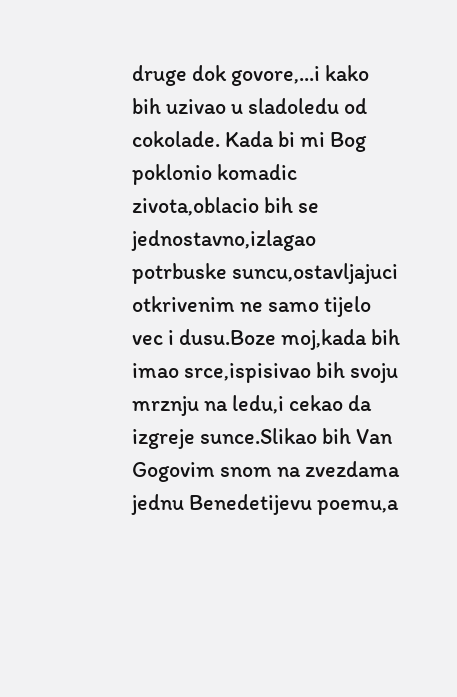druge dok govore,...i kako bih uzivao u sladoledu od cokolade. Kada bi mi Bog poklonio komadic zivota,oblacio bih se jednostavno,izlagao potrbuske suncu,ostavljajuci otkrivenim ne samo tijelo vec i dusu.Boze moj,kada bih imao srce,ispisivao bih svoju mrznju na ledu,i cekao da izgreje sunce.Slikao bih Van Gogovim snom na zvezdama jednu Benedetijevu poemu,a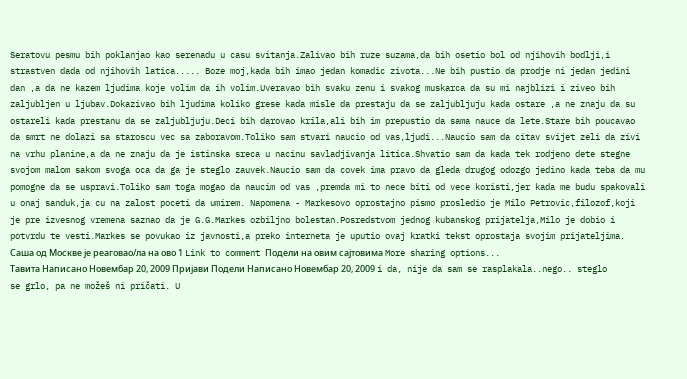Seratovu pesmu bih poklanjao kao serenadu u casu svitanja.Zalivao bih ruze suzama,da bih osetio bol od njihovih bodlji,i strastven dada od njihovih latica..... Boze moj,kada bih imao jedan komadic zivota...Ne bih pustio da prodje ni jedan jedini dan ,a da ne kazem ljudima koje volim da ih volim.Uveravao bih svaku zenu i svakog muskarca da su mi najblizi i ziveo bih zaljubljen u ljubav.Dokazivao bih ljudima koliko grese kada misle da prestaju da se zaljubljuju kada ostare ,a ne znaju da su ostareli kada prestanu da se zaljubljuju.Deci bih darovao krila,ali bih im prepustio da sama nauce da lete.Stare bih poucavao da smrt ne dolazi sa staroscu vec sa zaboravom.Toliko sam stvari naucio od vas,ljudi...Naucio sam da citav svijet zeli da zivi na vrhu planine,a da ne znaju da je istinska sreca u nacinu savladjivanja litica.Shvatio sam da kada tek rodjeno dete stegne svojom malom sakom svoga oca da ga je steglo zauvek.Naucio sam da covek ima pravo da gleda drugog odozgo jedino kada teba da mu pomogne da se uspravi.Toliko sam toga mogao da naucim od vas ,premda mi to nece biti od vece koristi,jer kada me budu spakovali u onaj sanduk,ja cu na zalost poceti da umirem. Napomena - Markesovo oprostajno pismo prosledio je Milo Petrovic,filozof,koji je pre izvesnog vremena saznao da je G.G.Markes ozbiljno bolestan.Posredstvom jednog kubanskog prijatelja,Milo je dobio i potvrdu te vesti.Markes se povukao iz javnosti,a preko interneta je uputio ovaj kratki tekst oprostaja svojim prijateljima. Саша од Москве је реаговао/ла на ово 1 Link to comment Подели на овим сајтовима More sharing options...
Тавита Написано Новембар 20, 2009 Пријави Подели Написано Новембар 20, 2009 i da, nije da sam se rasplakala..nego.. steglo se grlo, pa ne možeš ni pričati. U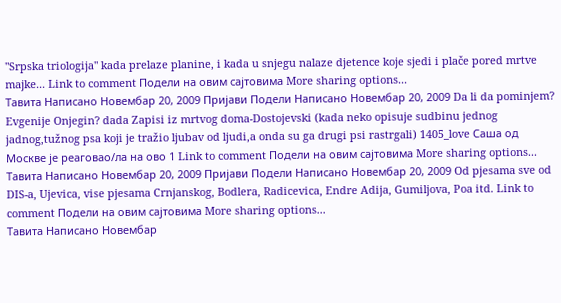"Srpska triologija" kada prelaze planine, i kada u snjegu nalaze djetence koje sjedi i plače pored mrtve majke... Link to comment Подели на овим сајтовима More sharing options...
Тавита Написано Новембар 20, 2009 Пријави Подели Написано Новембар 20, 2009 Da li da pominjem? Evgenije Onjegin? dada Zapisi iz mrtvog doma-Dostojevski (kada neko opisuje sudbinu jednog jadnog,tužnog psa koji je tražio ljubav od ljudi,a onda su ga drugi psi rastrgali) 1405_love Саша од Москве је реаговао/ла на ово 1 Link to comment Подели на овим сајтовима More sharing options...
Тавита Написано Новембар 20, 2009 Пријави Подели Написано Новембар 20, 2009 Od pjesama sve od DIS-a, Ujevica, vise pjesama Crnjanskog, Bodlera, Radicevica, Endre Adija, Gumiljova, Poa itd. Link to comment Подели на овим сајтовима More sharing options...
Тавита Написано Новембар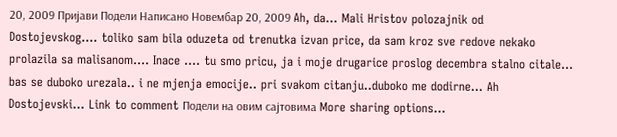20, 2009 Пријави Подели Написано Новембар 20, 2009 Ah, da... Mali Hristov polozajnik od Dostojevskog.... toliko sam bila oduzeta od trenutka izvan price, da sam kroz sve redove nekako prolazila sa malisanom.... Inace .... tu smo pricu, ja i moje drugarice proslog decembra stalno citale... bas se duboko urezala.. i ne mjenja emocije.. pri svakom citanju..duboko me dodirne... Ah Dostojevski... Link to comment Подели на овим сајтовима More sharing options...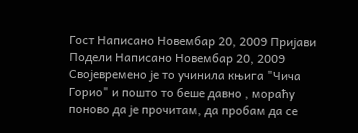Гост Написано Новембар 20, 2009 Пријави Подели Написано Новембар 20, 2009 Својевремено је то учинила књига "Чича Горио" и пошто то беше давно , мораћу поново да је прочитам, да пробам да се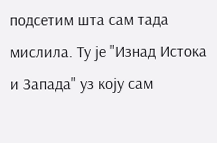подсетим шта сам тада мислила. Ту је "Изнад Истока и Запада" уз коју сам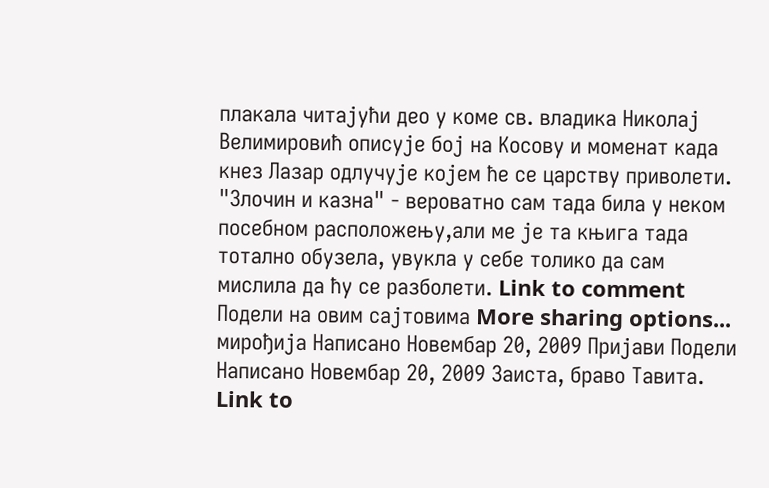плакала читајући део у коме св. владика Николај Велимировић описује бој на Косову и моменат када кнез Лазар одлучује којем ће се царству приволети. "Злочин и казна" - вероватно сам тада била у неком посебном расположењу,али ме је та књига тада тотално обузела, увукла у себе толико да сам мислила да ћу се разболети. Link to comment Подели на овим сајтовима More sharing options...
мирођија Написано Новембар 20, 2009 Пријави Подели Написано Новембар 20, 2009 Заиста, браво Тавита. Link to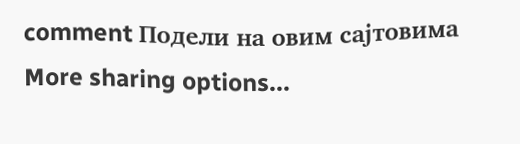comment Подели на овим сајтовима More sharing options...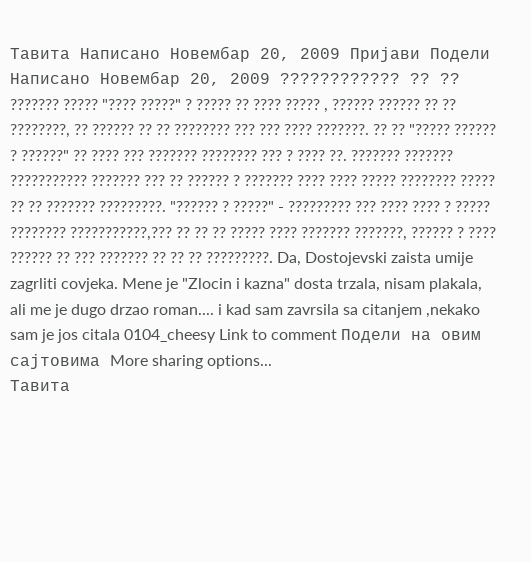Тавита Написано Новембар 20, 2009 Пријави Подели Написано Новембар 20, 2009 ???????????? ?? ?? ??????? ????? "???? ?????" ? ????? ?? ???? ????? , ?????? ?????? ?? ?? ????????, ?? ?????? ?? ?? ???????? ??? ??? ???? ???????. ?? ?? "????? ?????? ? ??????" ?? ???? ??? ??????? ???????? ??? ? ???? ??. ??????? ??????? ??????????? ??????? ??? ?? ?????? ? ??????? ???? ???? ????? ???????? ????? ?? ?? ??????? ?????????. "?????? ? ?????" - ????????? ??? ???? ???? ? ????? ???????? ???????????,??? ?? ?? ?? ????? ???? ??????? ???????, ?????? ? ???? ?????? ?? ??? ??????? ?? ?? ?? ?????????. Da, Dostojevski zaista umije zagrliti covjeka. Mene je "Zlocin i kazna" dosta trzala, nisam plakala, ali me je dugo drzao roman.... i kad sam zavrsila sa citanjem ,nekako sam je jos citala 0104_cheesy Link to comment Подели на овим сајтовима More sharing options...
Тавита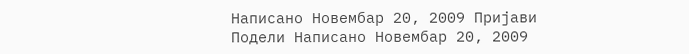Написано Новембар 20, 2009 Пријави Подели Написано Новембар 20, 2009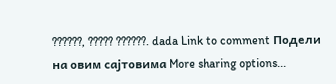??????, ????? ??????. dada Link to comment Подели на овим сајтовима More sharing options...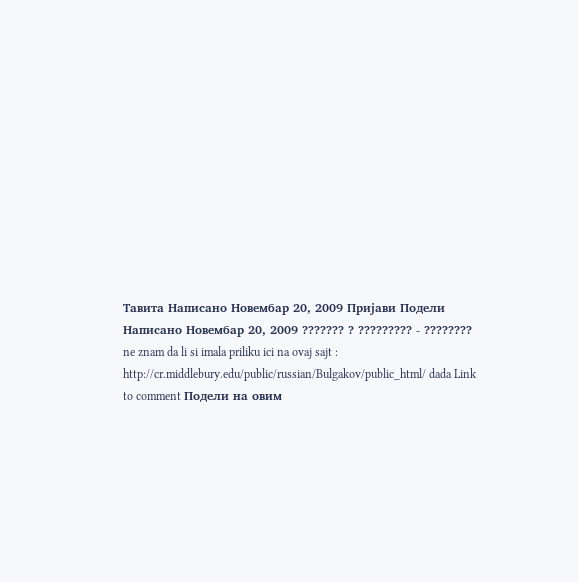Тавита Написано Новембар 20, 2009 Пријави Подели Написано Новембар 20, 2009 ??????? ? ????????? - ???????? ne znam da li si imala priliku ici na ovaj sajt : http://cr.middlebury.edu/public/russian/Bulgakov/public_html/ dada Link to comment Подели на овим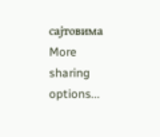сајтовима More sharing options...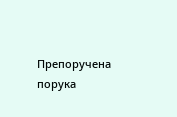Препоручена порука